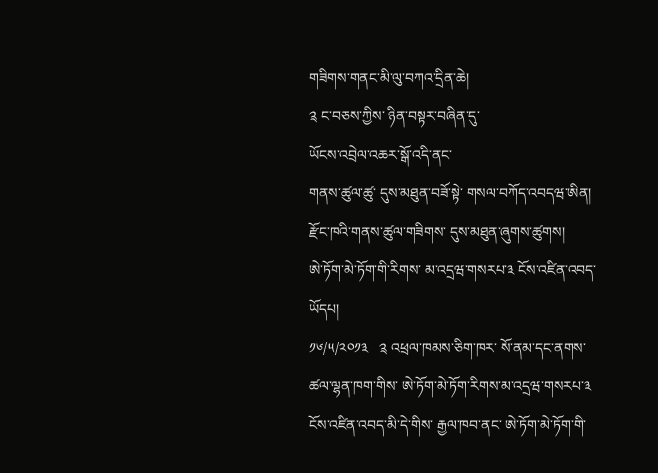གཟིགས་གནང་མི་ལུ་བཀའ་དྲིན་ཆེ།
༉ ང་བཅས་ཀྱིས་ ཉིན་བསྟར་བཞིན་དུ་
ཡོངས་འབྲེལ་འཆར་སྒོ་འདི་ནང་
གནས་ཚུལ་ཚུ་ དུས་མཐུན་བཟོ་སྟེ་ གསལ་བཀོད་འབདཝ་ཨིན།
རྫོང་ཁའི་གནས་ཚུལ་གཟིགས་ དུས་མཐུན་ཞུགས་ཚུགས།
ཨེ་ཏོག་མེ་ཏོག་གི་རིགས་ མ་འདྲཝ་གསརཔ་༣ ངོས་འཛིན་འབད་ཡོདཔ།
༡༦/༥/༢༠༡༣   ༉ འཕྲལ་ཁམས་ཅིག་ཁར་ སོ་ནམ་དང་ནགས་ཚལ་ལྷན་ཁག་གིས་ ཨེ་ཏོག་མེ་ཏོག་རིགས་མ་འདྲཝ་གསརཔ་༣ ངོས་འཛིན་འབད་མི་དེ་གིས་ རྒྱལ་ཁབ་ནང་ ཨེ་ཏོག་མེ་ཏོག་གི་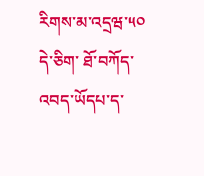རིགས་མ་འདྲཝ་༥༠ དེ་ཅིག་ ཐོ་བཀོད་འབད་ཡོདཔ་ད་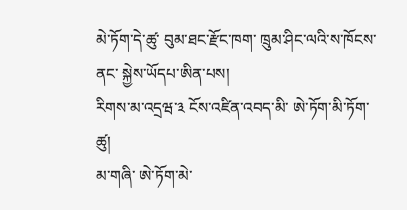མེ་ཏོག་དེ་ཚུ་ བུམ་ཐང་རྫོང་ཁག་ ཁྲུམ་ཤིང་ལའི་ས་ཁོངས་ནང་ སྐྱེས་ཡོདཔ་ཨིན་པས།
རིགས་མ་འདྲཝ་༣ ངོས་འཛིན་འབད་མི་ ཨེ་ཏོག་མི་ཏོག་ཚུ།
མ་གཞི་ ཨེ་ཏོག་མེ་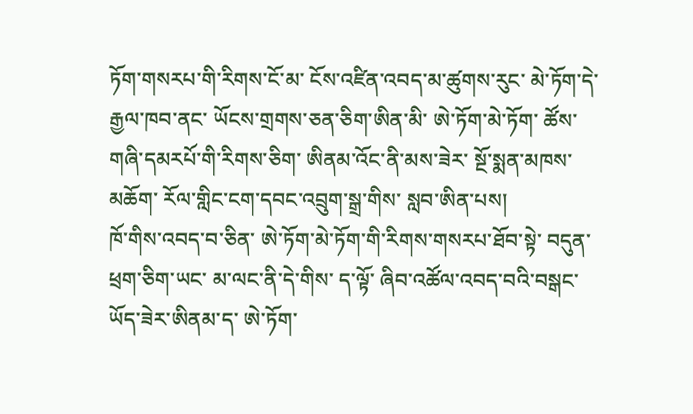ཏོག་གསརཔ་གི་རིགས་ངོ་མ་ ངོས་འཛིན་འབད་མ་ཚུགས་རུང་ མེ་ཏོག་དེ་ རྒྱལ་ཁབ་ནང་ ཡོངས་གྲགས་ཅན་ཅིག་ཨིན་མི་ ཨེ་ཏོག་མེ་ཏོག་ ཚོས་གཞི་དམརཔོ་གི་རིགས་ཅིག་ ཨིནམ་འོང་ནི་མས་ཟེར་ སྔོ་སྨན་མཁས་མཆོག་ རོལ་གླིང་ངག་དབང་འབྲུག་སྒྲ་གིས་ སླབ་ཨིན་པས།
ཁོ་གིས་འབད་བ་ཅིན་ ཨེ་ཏོག་མེ་ཏོག་གི་རིགས་གསརཔ་ཐོབ་སྟེ་ བདུན་ཕྲག་ཅིག་ཡང་ མ་ལང་ནི་དེ་གིས་ ད་ལྟོ་ ཞིབ་འཚོལ་འབད་བའི་བསྒང་ཡོད་ཟེར་ཨིནམ་ད་ ཨེ་ཏོག་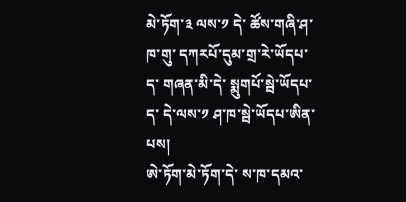མེ་ཏོག་༣ ལས་༡ དེ་ ཚོས་གཞི་ཤ་ཁ་གུ་ དཀརཔོ་དུམ་གྲ་རེ་ཡོདཔ་ད་ གཞན་མི་དེ་ སྨུགཔོ་སྦེ་ཡོདཔ་ད་ དེ་ལས་༡ ཤ་ཁ་སྦེ་ཡོདཔ་ཨིན་པས།
ཨེ་ཏོག་མེ་ཏོག་དེ་ ས་ཁ་དམའ་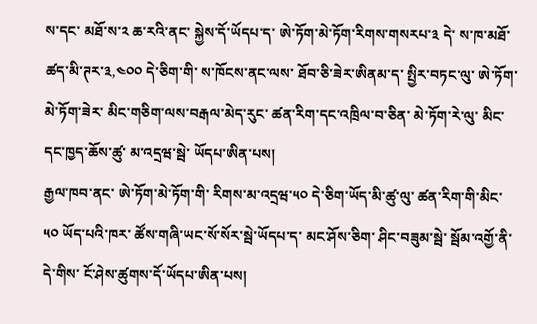ས་དང་ མཐོ་ས་༢ ཆ་རའི་ནང་ སྐྱེས་དོ་ཡོདཔ་ད་ ཨེ་ཏོག་མེ་ཏོག་རིགས་གསརཔ་༣ དེ་ ས་ཁ་མཐོ་ཚད་མི་ཊར་༣,༤༠༠ དེ་ཅིག་གི་ ས་ཁོངས་ནང་ལས་ ཐོབ་ཅི་ཟེར་ཨིནམ་ད་ སྤྱིར་བཏང་ལུ་ ཨེ་ཏོག་མེ་ཏོག་ཟེར་ མིང་གཅིག་ལས་བརྒལ་མེད་རུང་ ཚན་རིག་དང་འཁྲིལ་བ་ཅིན་ མེ་ཏོག་རེ་ལུ་ མིང་དང་ཁྱད་ཆོས་ཚུ་ མ་འདྲཝ་སྦེ་ ཡོདཔ་ཨིན་པས།
རྒྱལ་ཁབ་ནང་ ཨེ་ཏོག་མེ་ཏོག་གི་ རིགས་མ་འདྲཝ་༥༠ དེ་ཅིག་ཡོད་མི་ཚུ་ལུ་ ཚན་རིག་གི་མིང་༥༠ ཡོད་པའི་ཁར་ ཚོས་གཞི་ཡང་སོ་སོར་སྦེ་ཡོདཔ་ད་ མང་ཤོས་ཅིག་ ཤིང་བཟུམ་སྦེ་ སྦོམ་འགྱོ་ནི་དེ་གིས་ ངོ་ཤེས་ཚུགས་དོ་ཡོདཔ་ཨིན་པས།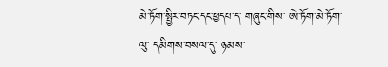མེ་ཏོག་སྤྱིར་བཏང་དང་ཕྱདཔ་ད་ གཞུང་གིས་ ཨེ་ཏོག་མེ་ཏོག་ལུ་ དམིགས་བསལ་དུ་ ཉམས་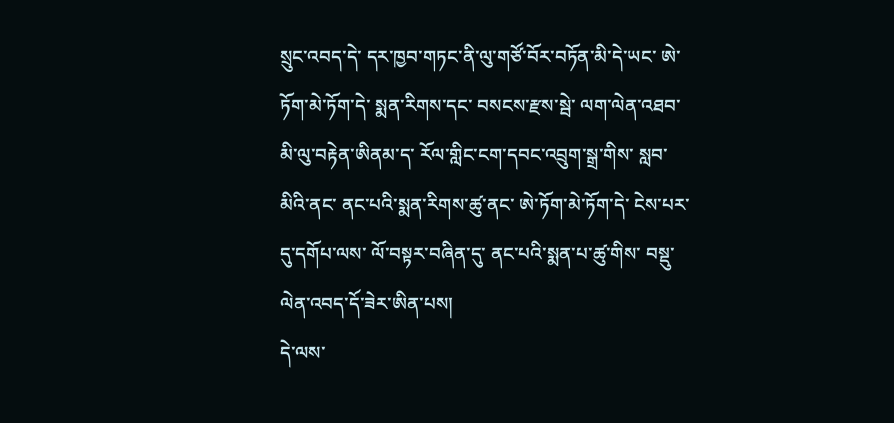སྲུང་འབད་དེ་ དར་ཁྱབ་གཏང་ནི་ལུ་གཙོ་བོར་བཏོན་མི་དེ་ཡང་ ཨེ་ཏོག་མེ་ཏོག་དེ་ སྨན་རིགས་དང་ བསངས་རྫས་སྦེ་ ལག་ལེན་འཐབ་མི་ལུ་བརྟེན་ཨིནམ་ད་ རོལ་གླིང་ངག་དབང་འབྲུག་སྒྲ་གིས་ སླབ་མིའི་ནང་ ནང་པའི་སྨན་རིགས་ཚུ་ནང་ ཨེ་ཏོག་མེ་ཏོག་དེ་ ངེས་པར་དུ་དགོཔ་ལས་ ལོ་བསྟར་བཞིན་དུ་ ནང་པའི་སྨན་པ་ཚུ་གིས་ བསྡུ་ལེན་འབད་དོ་ཟེར་ཨིན་པས།
དེ་ལས་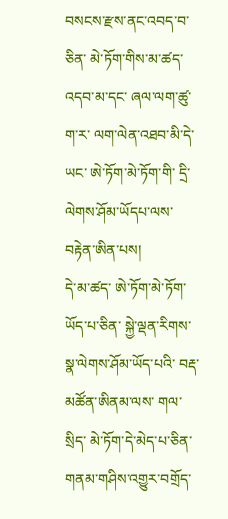བསངས་རྫས་ནང་འབད་བ་ཅིན་ མེ་ཏོག་གིས་མ་ཚད་ འདབ་མ་དང་ ཞལ་ལག་ཚུ་ག་ར་ ལག་ལེན་འཐབ་མི་དེ་ཡང་ ཨེ་ཏོག་མེ་ཏོག་གི་ དྲི་ལེགས་ཤོམ་ཡོདཔ་ལས་བརྟེན་ཨིན་པས།
དེ་མ་ཚད་ ཨེ་ཏོག་མེ་ཏོག་ཡོད་པ་ཅིན་ སྐྱེ་ལྡན་རིགས་སྣ་ལེགས་ཤོམ་ཡོད་པའི་ བརྡ་མཚོན་ཨིནམ་ལས་ གལ་སྲིད་ མེ་ཏོག་དེ་མེད་པ་ཅིན་ གནམ་གཤིས་འགྱུར་བགྲོད་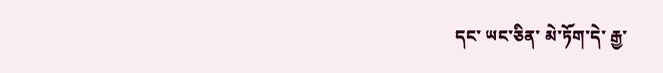དང་ ཡང་ཅིན་ མེ་ཏོག་དེ་ རྒྱ་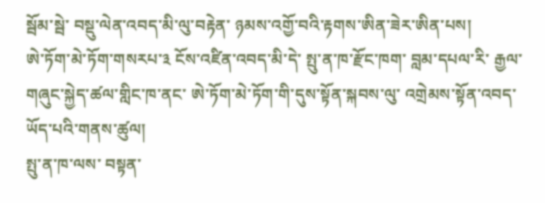སྦོམ་སྦེ་ བསྡུ་ལེན་འབད་མི་ལུ་བརྟེན་ ཉམས་འགྱོ་བའི་རྟགས་ཨིན་ཟེར་ཨིན་པས།
ཨེ་ཏོག་མེ་ཏོག་གསརཔ་༣ ངོས་འཛིན་འབད་མི་དེ་ སྤུ་ན་ཁ་རྫོང་ཁག་ བླམ་དཔལ་རི་ རྒྱལ་གཞུང་སྐྱེད་ཚལ་གླིང་ཁ་ནང་ ཨེ་ཏོག་མེ་ཏོག་གི་དུས་སྟོན་སྐབས་ལུ་ འགྲེམས་སྟོན་འབད་ཡོད་པའི་གནས་ཚུལ།
སྤུ་ན་ཁ་ལས་ བསྟན་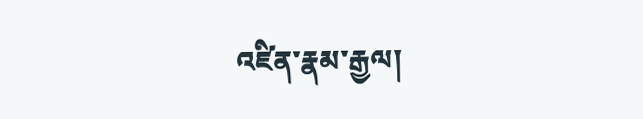འཛིན་རྣམ་རྒྱལ།